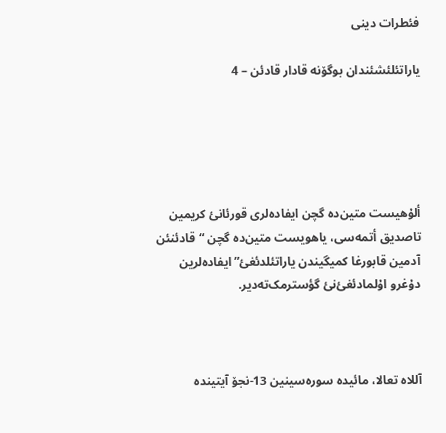فئطرات دینی

یاراتئلئشئندان بوگۆنە قادار قادئن – 4





ألۇهیست متین‌دە گچن ایفادەلری قورئانئ کریمین تاصدیق أتمەسی، یاهویست متین‌دە گچن “قادئنئن آدمین قابورغا کمیگیندن یاراتئلدئغئ” ایفادەلرین دۇغرو اۇلمادئغئ‌نئ گؤسترمک‌تەدیر.



آللاە تعالا، مائیدە سورەسینین 13-نجۆ آیتیندە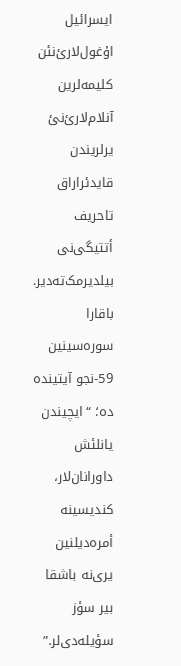ایسرائیل اۇغول‌لارئ‌نئن کلیمەلرین آنلام‌لارئ‌نئ یرلریندن قایدئراراق تاحریف أتتیگی‌نی بیلدیرمک‌تەدیر. باقارا سورەسینین 59-نجو آیتیندە دە؛ “ایچیندن یانلئش داورانان‌لار، کندیسینە أمرەدیلنین یری‌نە باشقا بیر سؤز سؤیلەدی‌لر.”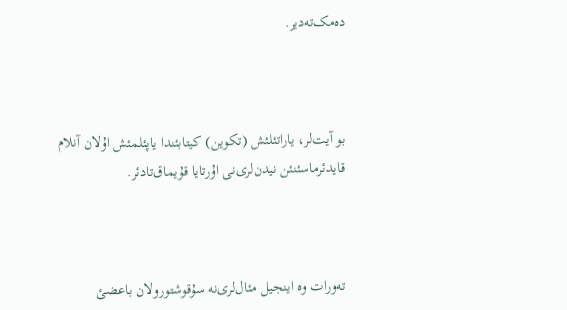دەمک‌تەدیر.



بو آیت‌لر، یاراتئلئش (تکوین) کیتابئندا یاپئلمئش اۇلان آنلام قایدئرماسئنئن نیدن‌لری‌نی اۇرتایا قۇیماق‌تادئر.



تەورات وە اینجیل مئال‌لری‌نە سۇقوشتورولان باعضئ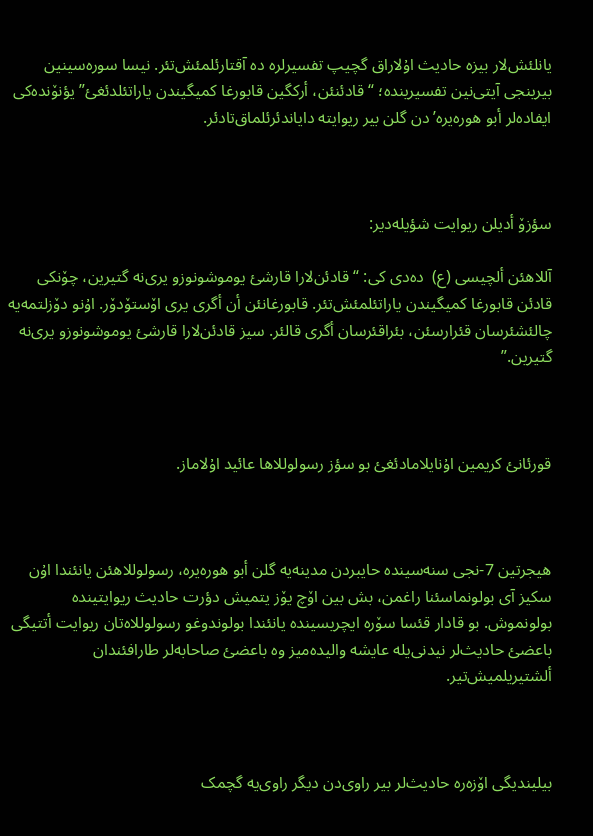یانلئش‌لار بیزە حادیث اۇلاراق گچیپ تفسیرلرە دە آقتارئلمئش‌تئر. نیسا سورەسینین بیرینجی آیتی‌نین تفسیریندە؛ “قادئنئن، أرکگین قابورغا کمیگیندن یاراتئلدئغئ” یؤنۆندەکی ایفادەلر أبو هورەیرە’دن گلن بیر ریوایتە دایاندئرئلماق‌تادئر.



سؤزۆ أدیلن ریوایت شؤیلەدیر:

آللاهئن ألچیسی (ع)  دەدی کی: “قادئن‌لارا قارشئ یوموشونوزو یری‌نە گتیرین، چۆنکی قادئن قابورغا کمیگیندن یاراتئلمئش‌تئر. قابورغانئن أن أگری یری اۆستۆدۆر. اۇنو دۆزلتمەیە چالئشئرسان قئرارسئن، بئراقئرسان أگری قالئر. سیز قادئن‌لارا قارشئ یوموشونوزو یری‌نە گتیرین.”



قورئانئ کریمین اۇنایلامادئغئ بو سؤز رسولوللاها عائید اۇلاماز.



هیجرتین 7-نجی سنەسیندە حایبردن مدینەیە گلن أبو هورەیرە، رسولوللاهئن یانئندا اۇن سکیز آی بولونماسئنا راغمن، بش بین اۆچ یۆز یتمیش دؤرت حادیث ریوایتیندە بولونموش. بو قادار قئسا سۆرە ایچریسیندە یانئندا بولوندوغو رسولوللاەتان ریوایت أتتیگی باعضئ حادیث‌لر نیدنی‌یلە عایشە والیدەمیز وە باعضئ صاحابەلر طارافئندان ألشتیریلمیش‌تیر.



بیلیندیگی اۆزەرە حادیث‌لر بیر راوی‌دن دیگر راوی‌یە گچمک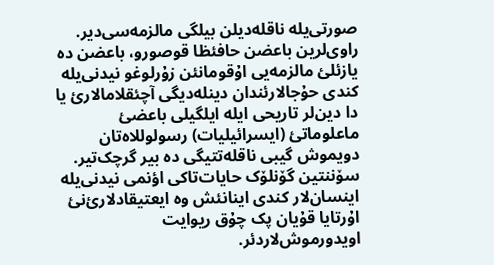صورتی‌یلە ناقلەدیلن بیلگی مالزمەسی‌دیر. راوی‌لرین باعضن حافئظا قوصورو، باعضن دە یازئلئ مالزمەیی اۇقومانئن زۇرلوغو نیدنی‌یلە کندی حۇجالارئندان دینلەدیگی آچئقلامالارئ یا دا دین‌لر تاریحی ایلە ایلگیلی باعضئ ماعلوماتئ (ایسرائیلیات) رسولوللاەتان دویموش گیبی ناقلەتتیگی دە بیر گرچک‌تیر. سۆننتین گۆنلۆک حایات‌تاکی اؤنمی نیدنی‌یلە اینسان‌لار کندی اینانئش وە ایعتیقادلارئ‌نئ اۇرتایا قۇیان پک چۇق ریوایت اویدورموش‌لاردئر.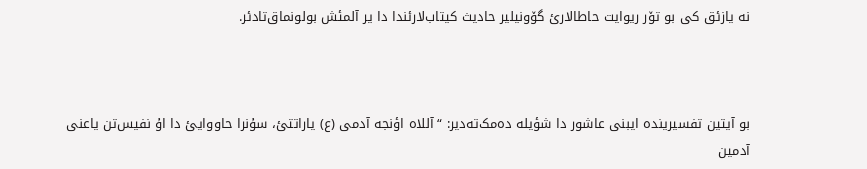نە یازئق کی بو تۆر ریوایت حاطالارئ گۆونیلیر حادیث کیتاب‌لارئندا دا یر آلمئش بولونماق‌تادئر.



بو آیتین تفسیریندە ایبنی عاشور دا شؤیلە دەمک‌تەدیر: “آللاە اؤنجە آدمی (ع) یاراتتئ، سۇنرا حاووایئ دا اۇ نفیس‌تن یاعنی آدمین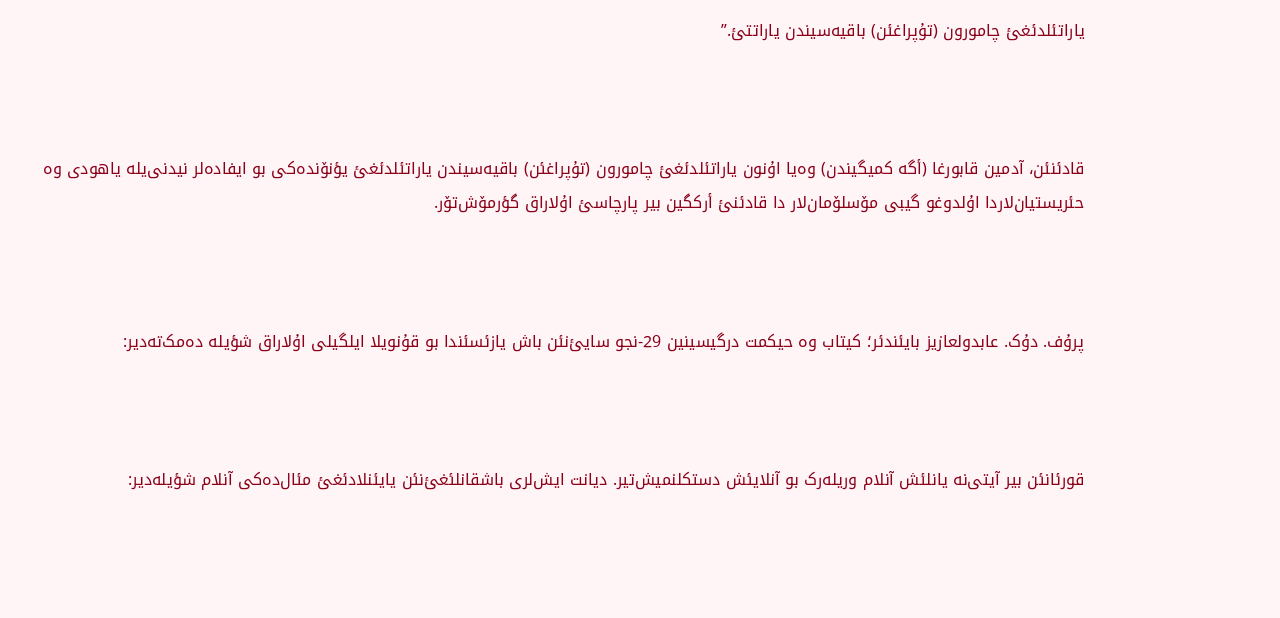یاراتئلدئغئ چامورون (تۇپراغئن) باقیەسیندن یاراتتئ.”



قادئنئن، آدمین قابورغا (أگە کمیگیندن) وەیا اۇنون یاراتئلدئغئ چامورون (تۇپراغئن) باقیەسیندن یاراتئلدئغئ یؤنۆندەکی بو ایفادەلر نیدنی‌یلە یاهودی وە حئریستیان‌لاردا اۇلدوغو گیبی مۆسلۆمان‌لار دا قادئنئ أرکگین بیر پارچاسئ اۇلاراق گؤرمۆش‌تۆر.



پرۇف. دۇک. عابدولعازیز بایئندئر؛ کیتاب وە حیکمت درگیسینین 29-نجو سایئ‌نئن باش یازئسئندا بو قۇنویلا ایلگیلی اۇلاراق شؤیلە دەمک‌تەدیر:



قورئانئن بیر آیتی‌نە یانلئش آنلام وریلەرک بو آنلایئش دستکلنمیش‌تیر. دیانت ایش‌لری باشقانلئغئ‌نئن یایئنلادئغئ مئال‌دەکی آنلام شؤیلەدیر: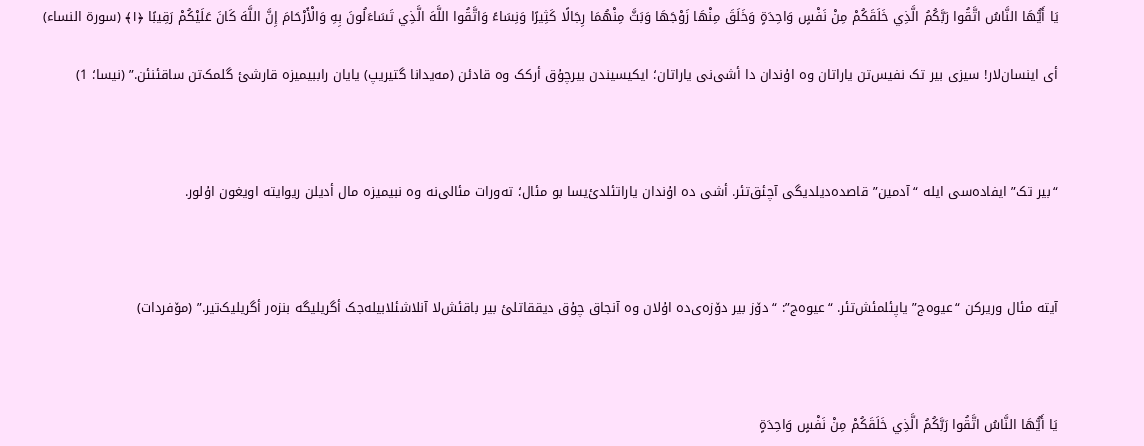يَا أَيُّهَا النَّاسُ اتَّقُوا رَبَّكُمُ الَّذِي خَلَقَكُمْ مِنْ نَفْسٍ وَاحِدَةٍ وَخَلَقَ مِنْهَا زَوْجَهَا وَبَثَّ مِنْهُمَا رِجَالًا كَثِيرًا وَنِسَاءً وَاتَّقُوا اللَّهَ الَّذِي تَسَاءَلُونَ بِهِ وَالْأَرْحَامَ إِنَّ اللَّهَ كَانَ عَلَيْكُمْ رَقِيبًا ﴿۱﴾ (سورة النساء)

أی اینسان‌لار! سیزی بیر تک نفیس‌تن یاراتان وە اۇندان دا أشی‌نی یاراتان؛ ایکیسیندن بیرچۇق أرکک وە قادئن (مەیدانا گتیریپ) یایان راببیمیزە قارشئ گلمک‌تن ساقئنئن.” (نیسا؛ 1)



“بیر تک” ایفادەسی ایلە “آدمین” قاصدەدیلدیگی آچئق‌تئر. أشی دە اۇندان یاراتئلدئ‌یسا بو مئال؛ تەورات مئالی‌نە وە نبیمیزە مال أدیلن ریوایتە اویغون اۇلور.



آیتە مئال وریرکن “عیوەج” یاپئلمئش‌تئر. “عیوەج”: “دۆز بیر دۆزەی‌دە اۇلان وە آنجاق چۇق دیققاتلئ بیر باقئش‌لا آنلاشئلابیلەجک أگریلیگە بنزەر أگریلیک‌تیر.” (مۆفردات)



يَا أَيُّهَا النَّاسُ اتَّقُوا رَبَّكُمُ الَّذِي خَلَقَكُمْ مِنْ نَفْسٍ وَاحِدَةٍ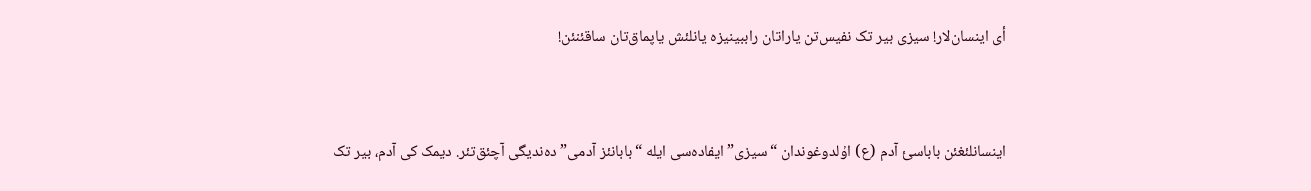أی اینسان‌لار! سیزی بیر تک نفیس‌تن یاراتان راببینیزە یانلئش یاپماق‌تان ساقئنئن!



اینسانلئغئن باباسئ آدم (ع) اۇلدوغوندان “سیزی” ایفادەسی ایلە “بابانئز آدمی” دەندیگی آچئق‌تئر. دیمک کی آدم، بیر تک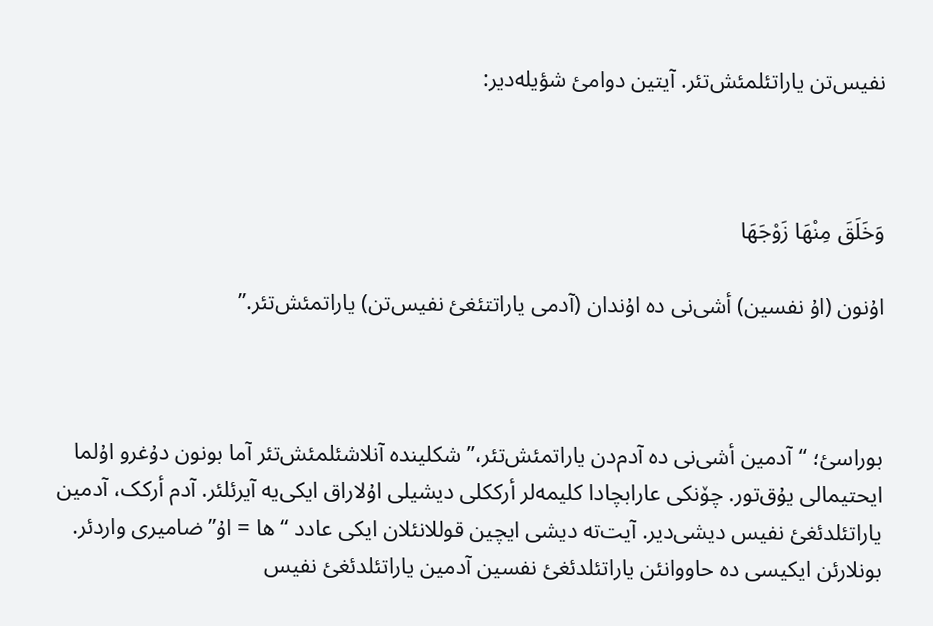نفیس‌تن یاراتئلمئش‌تئر. آیتین دوامئ شؤیلەدیر:



وَخَلَقَ مِنْهَا زَوْجَهَا

اۇنون (اۇ نفسین) أشی‌نی دە اۇندان (آدمی یاراتتئغئ نفیس‌تن) یاراتمئش‌تئر.”



بوراسئ؛ “آدمین أشی‌نی دە آدم‌دن یاراتمئش‌تئر،” شکلیندە آنلاشئلمئش‌تئر آما بونون دۇغرو اۇلما ایحتیمالی یۇق‌تور. چۆنکی عارابچادا کلیمەلر أرککلی دیشیلی اۇلاراق ایکی‌یە آیرئلئر. آدم أرکک، آدمین یاراتئلدئغئ نفیس دیشی‌دیر. آیت‌تە دیشی ایچین قوللانئلان ایکی عادد “ها = اۇ” ضامیری واردئر. بونلارئن ایکیسی دە حاووانئن یاراتئلدئغئ نفسین آدمین یاراتئلدئغئ نفیس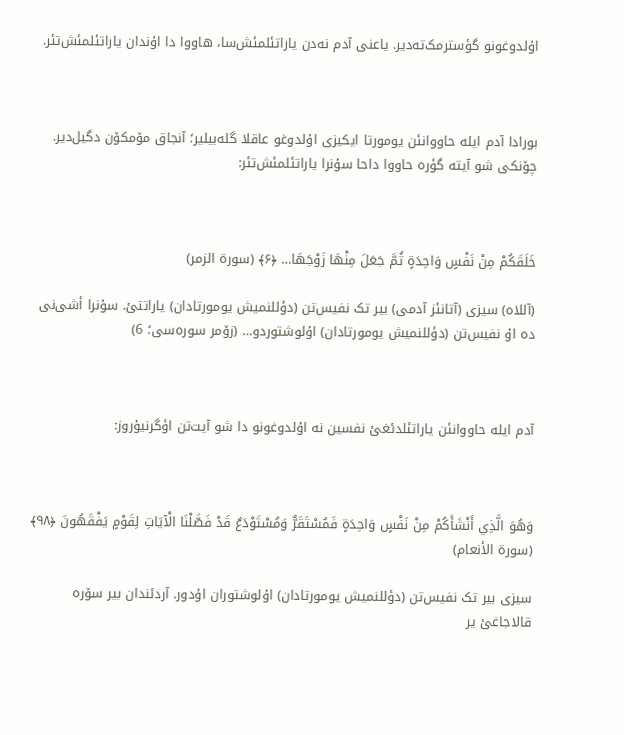اۇلدوغونو گؤسترمک‌تەدیر. یاعنی آدم نەدن یاراتئلمئش‌سا، هاووا دا اۇندان یاراتئلمئش‌تئر.



بورادا آدم ایلە حاووانئن یومورتا ایکیزی اۇلدوغو عاقلا گلەبیلیر؛ آنجاق مۆمکۆن دگیل‌دیر. چۆنکی شو آیتە گؤرە حاووا داحا سۇنرا یاراتئلمئش‌تئر:



خَلَقَكُمْ مِنْ نَفْسٍ وَاحِدَةٍ ثُمَّ جَعَلَ مِنْهَا زَوْجَهَا… ﴿۶﴾ (سورة الزمر)

(آللاە) سیزی (آتانئز آدمی) بیر تک نفیس‌تن (دؤللنمیش یومورتادان) یاراتتئ. سۇنرا أشی‌نی دە اۇ نفیس‌تن (دؤللنمیش یومورتادان) اۇلوشتوردو… (زۆمر سورەسی؛ 6)



آدم ایلە حاووانئن یاراتئلدئغئ نفسین نە اۇلدوغونو دا شو آیت‌تن اؤگرنیۇروز:



وَهُوَ الَّذِي أَنْشَأَكُمْ مِنْ نَفْسٍ وَاحِدَةٍ فَمُسْتَقَرٌّ وَمُسْتَوْدَعٌ قَدْ فَصَّلْنَا الْآيَاتِ لِقَوْمٍ يَفْقَهُونَ ﴿۹۸﴾ (سورة الأنعام)

سیزی بیر تک نفیس‌تن (دؤللنمیش یومورتادان) اۇلوشتوران اۇدور. آردئندان بیر سۆرە قالاجاغئ یر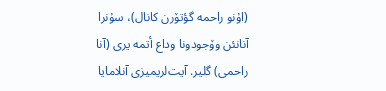(اۇنو راحمە گؤتۆرن کانال)، سۇنرا آنانئن وۆجودونا وداع أتمە یری (آنا راحمی) گلیر. آیت‌لریمیزی آنلامایا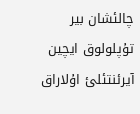چالئشان بیر تۇپلولوق ایچین آیرئنتئلئ اۇلاراق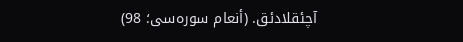آچئقلادئق. (أنعام سورەسی؛ 98)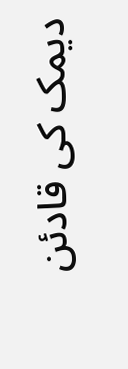دیمک کی قادئن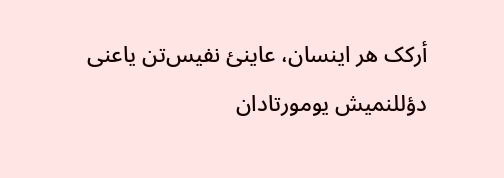أرکک هر اینسان، عاینئ نفیس‌تن یاعنی دؤللنمیش یومورتادان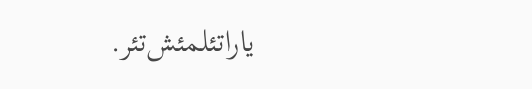یاراتئلمئش‌تئر.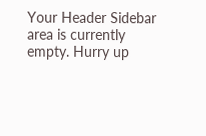Your Header Sidebar area is currently empty. Hurry up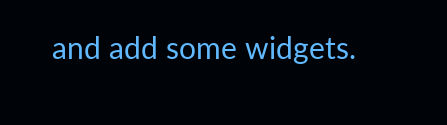and add some widgets.